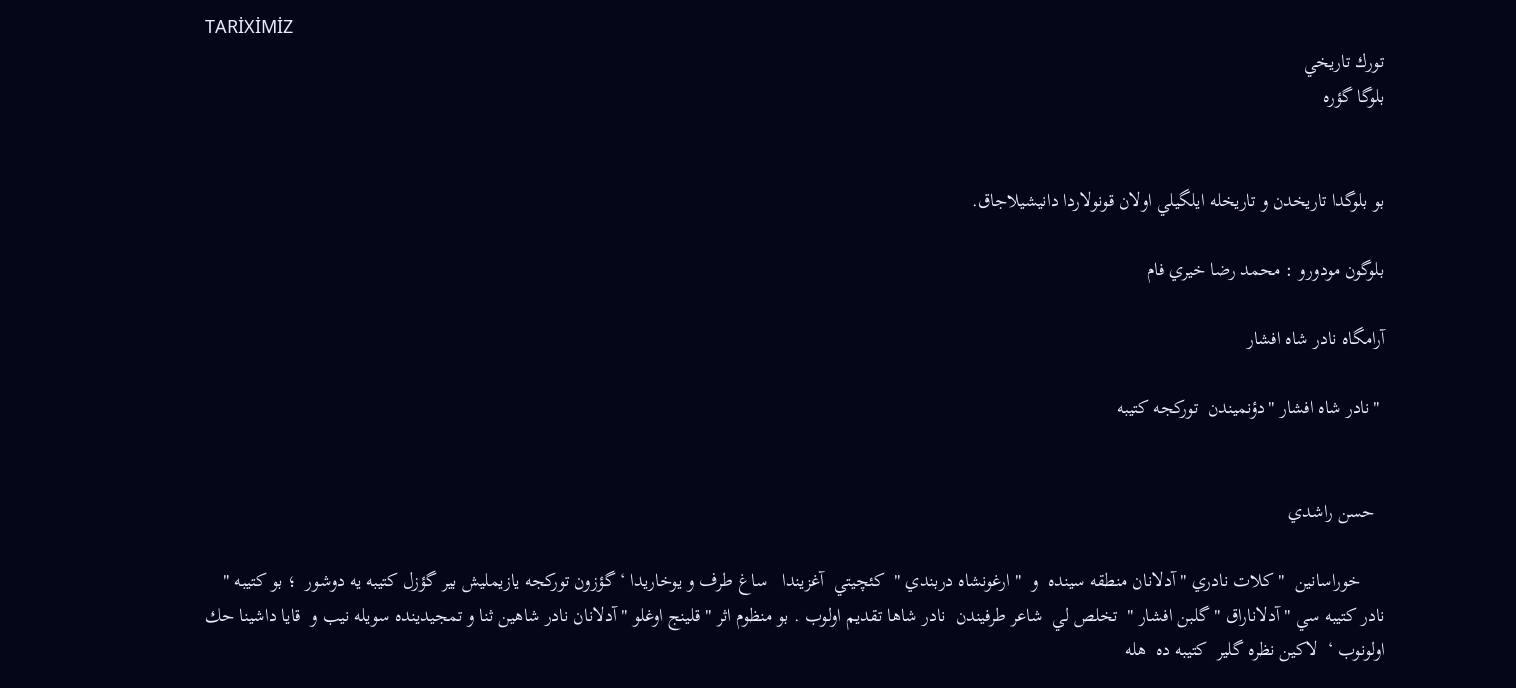TARİXİMİZ
تورك تاريخي
بلوگا گؤره


بو بلوگدا تاريخدن و تاريخله ايلگيلي اولان قونولاردا دانيشيلاجاق.

بلوگون مودورو : محمد رضا خيري فام

آرامگاه نادر شاه افشار

 "نادر شاه افشار "دؤنميندن  توركجه كتيبه


  حسن راشدي

     خوراسانين  "كلات نادري " آدلانان منطقه سينده  و  " ارغونشاه دربندي "  كئچيتي  آغزيندا   ساغ طرف و يوخاريدا ‘ گؤزون توركجه يازيمليش بير گؤزل كتيبه يه دوشور  ؛ بو كتيبه " نادر كتيبه سي " آدلاناراق " گلبن افشار "  تخلص لي  شاعر طرفيندن  نادر شاها تقديم اولوب . بو منظوم اثر " قلينج اوغلو " آدلانان نادر شاهين ثنا و تمجيدينده سويله نيب و  قايا داشينا حك اولونوب ‘  لاكين نظره گلير  كتيبه ده  هله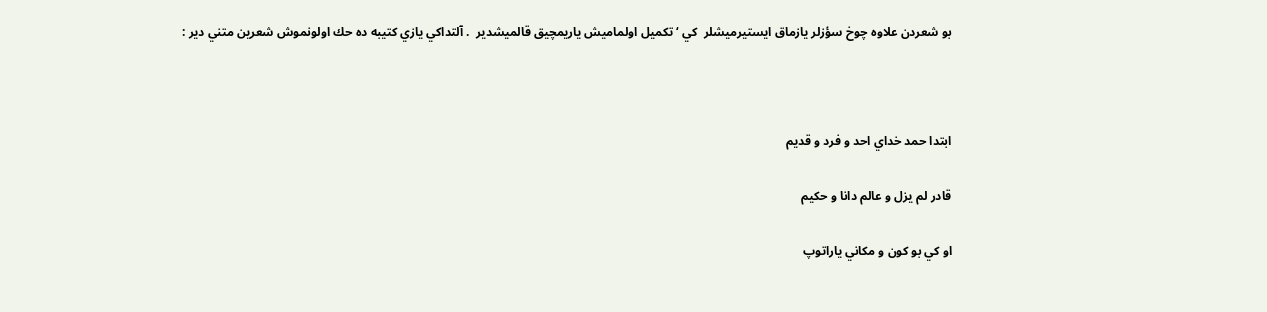بو شعردن علاوه چوخ سؤزلر يازماق ايستيرميشلر  كي ‘ تكميل اولماميش ياريمچيق قالميشدير  . آلتداكي يازي كتيبه ده حك اولونموش شعرين متني دير :



ابتدا حمد خداي احد و فرد و قديم

قادر لم يزل و عالم دانا و حكيم

او كي بو كون و مكاني ياراتوپ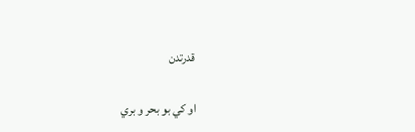قدرتدن

او كي بو بحر و بري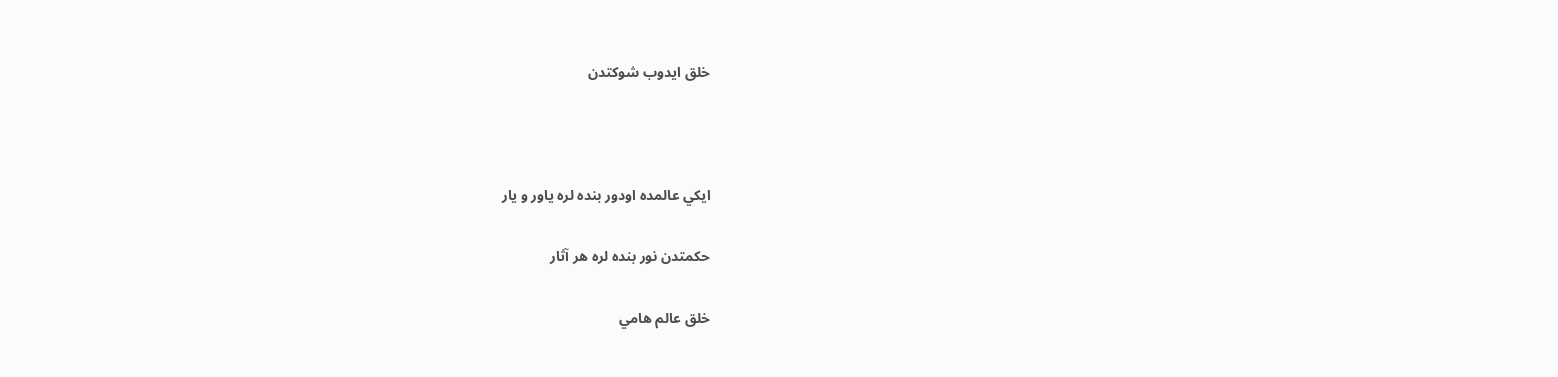خلق ايدوب شوكتدن



ايكي عالمده اودور بنده لره ياور و يار

حكمتدن نور بنده لره هر آثار

خلق عالم هامي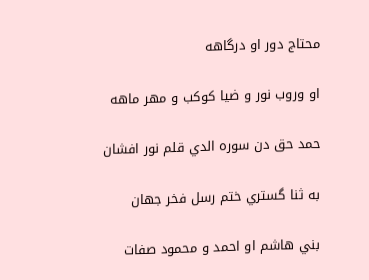محتاج دور او درگاهه

او وروب نور و ضيا كوكب و مهر ماهه

حمد حق دن سوره الدي قلم نور افشان

به ثنا گستري ختم رسل فخر جهان

بني هاشم او احمد و محمود صفات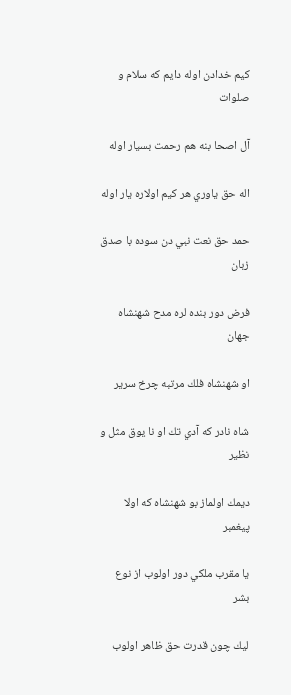كيم خدادن اوله دايم كه سلام و صلوات

آل اصحا بنه هم رحمت بسيار اوله

اله حق ياوري هر كيم اولاره يار اوله

حمد حق نعت نبي دن سوده با صدق زبان

فرض دور بنده لره مدح شهنشاه جهان

او شهنشاه فلك مرتبه چرخ سرير

شاه نادر كه آدي تك او نا يوق مثل و نظير

ديمك اولماز بو شهنشاه كه اولا پيغمبر

يا مقرب ملكي دور اولوب از نوع بشر

ليك چون قدرت حق ظاهر اولوب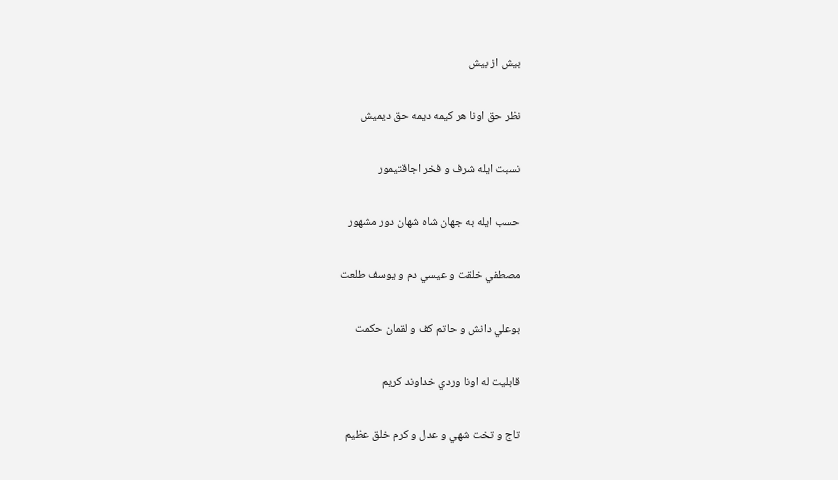بيش از بيش

نظر حق اونا هر كيمه ديمه حق ديميش

نسبت ايله شرف و فخر اجاقتيمور

حسب ايله به جهان شاه شهان دور مشهور

مصطفي خلقت و عيسي دم و يوسف طلعت

بوعلي دانش و حاتم كف و لقمان حكمت

قابليت له اونا وردي خداوند كريم

تاج و تخت شهي و عدل و كرم خلق عظيم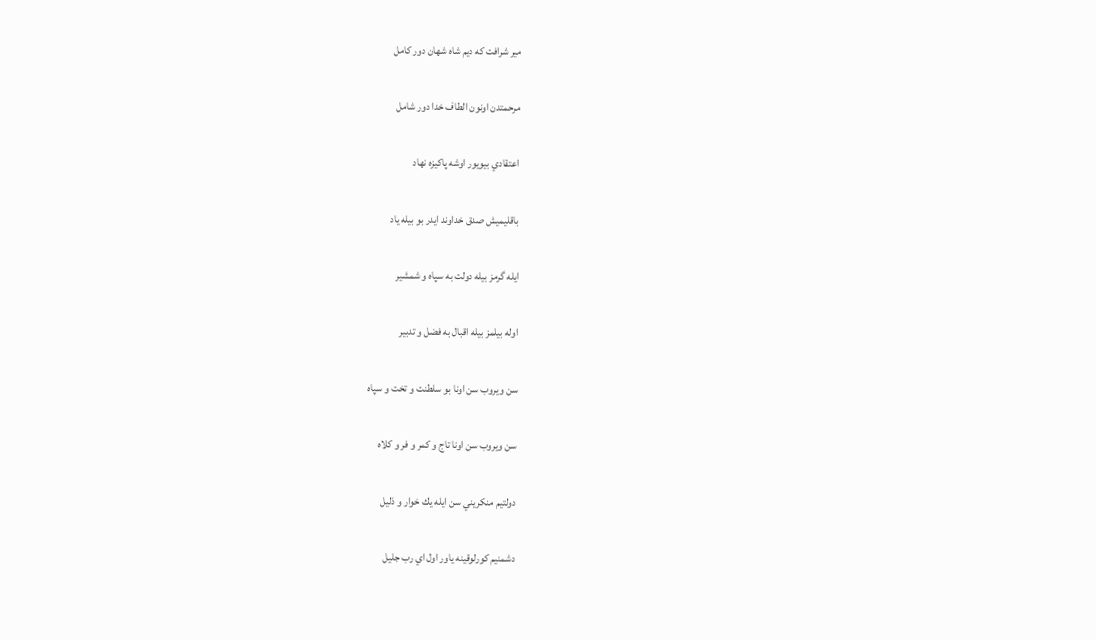مير شرافت كه ديم شاه شهان دور كامل

مرحمتدن اونون الطاف خدا دور شامل

اعتقادي بيويور اوشه پاكيزه نهاد

باقليميش صدق خداوند ايدر بو بيله ياد

ايله گرمز بيله دولت به سپاه و شمشير

اوله بيلمز بيله اقبال به فضل و تدبير

سن ويروب سن اونا بو سلطنت و تخت و سپاه

سن ويروب سن اونا تاج و كمر و فر و كلاه

دولتيم منكريني سن ايله يك خوار و ذليل

دشمنيم كورلوقينه ياور اول اي رب جليل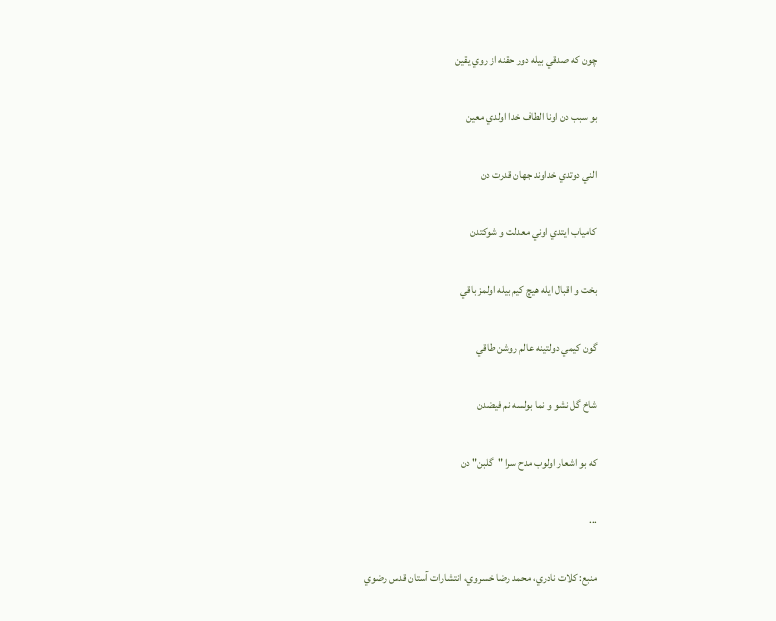چون كه صدقي بيله دور حقنه از روي يقين

بو سبب دن اونا الطاف خدا اولدي معين

الني دوتدي خداوند جهان قدرت دن

كامياب ايتدي اوني معدلت و شوكتدن

بخت و اقبال ايله هيچ كيم بيله اولمز باقي

گون كيمي دولتينه عالم روشن طاقي

شاخ گل نشو و نما بولسه نم فيضدن

كه بو اشعار اولوب مدح سرا "گلبن" دن

...

منبع: كلات نادري، محمد رضا خسروي، انتشارات آستان قدس رضوي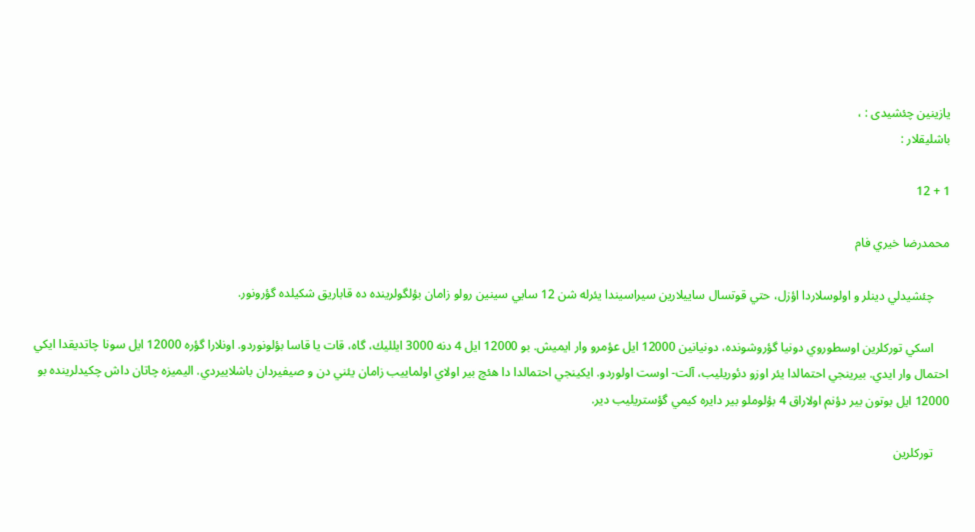یازینین چئشیدی : ،
باشلیقلار :

1 + 12

محمدرضا خيري فام

     چئشيدلي دينلر و اولوسلاردا اؤزل، حتي قوتسال ساييلارين سيراسيندا يئرله شن 12 سايي سينين رولو زامان بؤلگولرينده ده قاباريق شكيلده گؤرونور.

     اسكي توركلرين اوسطوروي دونيا گؤروشونده، دونيانين 12000 ايل عؤمرو وار ايميش. بو 12000 ايل 4 دنه 3000 ايلليك، گاه، قات يا قاسا بؤلونوردو. اونلارا گؤره 12000 ايل سونا چاتديقدا ايكي احتمال وار ايدي. بيرينجي احتمالدا يئر اوزو دئوريليب، آلت- اوست اولوردو. ايكينجي احتمالدا دا هئچ بير اولاي اولماييب زامان يئني دن و صيفيردان باشلاييردي. اليميزه چاتان داش چكيدلرينده بو 12000 ايل بوتون بير دؤنم اولاراق 4 بؤلوملو بير دايره كيمي گؤستريليب دير.

     توركلرين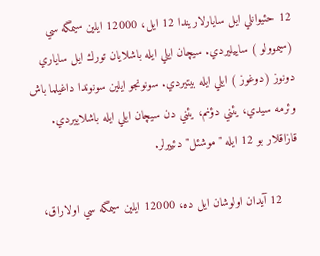12 حئيوانلي ايل سايارلاريندا 12 ايل، 12000 ايلين سيمگه سي (سيموولو ) ساييليردي. سيچان ايلي ايله باشلايان تورك ايل ساياري دونوز (دوغوز ) ايلي ايله بيتيردي. سونونجو ايلين سونوندا داغيلما باش وئرمه سيدي، يئني دؤنم، يئني دن سيچان ايلي ايله باشلاييردي. قازاقلار بو 12 ايله "موشئل" دئييرلر.

     12 آيدان اولوشان ايل ده، 12000 ايلين سيمگه سي اولاراق،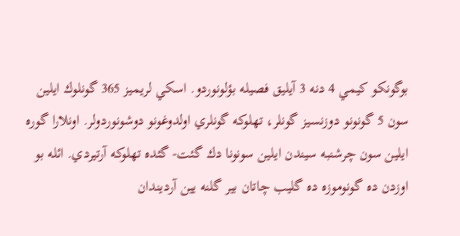بوگونكو كيمي 4 دنه 3 آيليق فصيله بؤلونوردو. اسكي لريميز 365 گونلوك ايلين سون 5 گونونو دوزنسيز گونلر، تهلوكه گونلري اولدوغونو دوشونوردولر. اونلارا گوره ايلين سون چرشنبه سيندن ايلين سونونا دك گئت- گئده تهلوكه آرتيردي. ائله بو اوزدن ده گونوموزه ده گليب چاتان بير گلنه يين آرديندان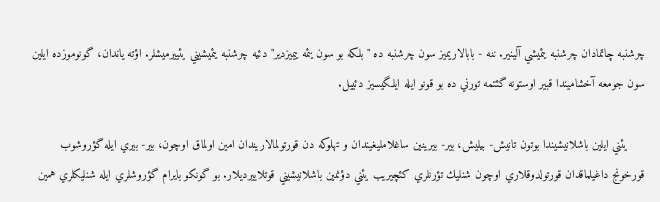چرشنبه چاتمادان چرشنبه يئميشي آلينير. ننه - بابالاريميز سون چرشنبه ده "بلكه بو سون يئمه ييميزدير" دئيه چرشنبه يئميشيني يئييرميشلر. اؤته ياندان، گونوموزده ايلين سون جومعه آخشاميندا قبير اوستونه گئتمه تورني ده بو قونو ايله ايلگيسيز دئييل.

     يئني ايلين باشلانيشيندا بوتون تانيش- بيليش، بير- بيرينين ساغلامليغيندان و تهلوكه دن قورتولمالاريندان امين اولماق اوچون، بير- بيري ايله گؤروشوب قورخونج داغيلماقدان قورتولدوقلاري اوچون شنليك تؤرنلري كئچيريب يئني دؤنمين باشلانيشيني قوتلاييرديلار. بو گونكو بايرام گؤروشلري ايله شنليكلري همين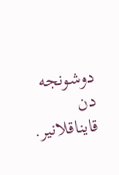دوشونجه دن قايناقلانير.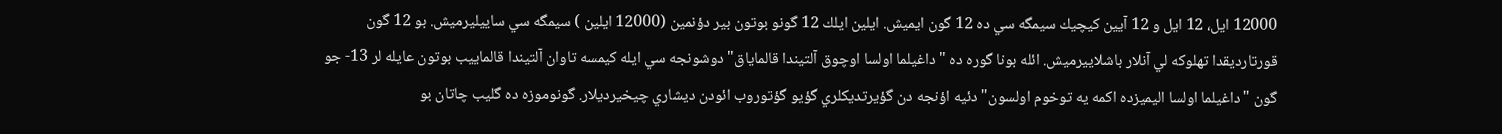12000 ايل، 12 ايل و 12 آيين كيچيك سيمگه سي ده 12 گون ايميش. ايلين ايلك 12 گونو بوتون بير دؤنمين (12000 ايلين ) سيمگه سي ساييليرميش. بو 12 گون قورتارديقدا تهلوكه لي آنلار باشلاييرميش. ائله بونا گوره ده " داغيلما اولسا اوچوق آلتيندا قالماياق" دوشونجه سي ايله كيمسه تاوان آلتيندا قالماييب بوتون عايله لر 13- جو گون "داغيلما اولسا اليميزده اكمه يه توخوم اولسون" دئيه اؤنجه دن گؤيرتديكلري گؤيو گؤتوروب ائودن ديشاري چيخيرديلار. گونوموزه ده گليب چاتان بو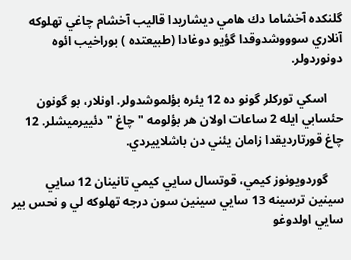گلنكده آخشاما دك هامي ديشاريدا قاليب آخشام چاغي تهلوكه آنلاري سوووشدوقدا گؤيو دوغادا (طبيعتده ) بوراخيب ائوه دونوردولر.

     اسكي توركلر گونو ده 12 يئره بؤلموشدولر. اونلار، بو گونون حئسابي ايله 2 ساعات اولان هر بؤلومه "چاغ " دئييرميشلر. 12 چاغ قورتارديقدا زامان يئني دن باشلاييردي.

     گوردويونوز كيمي، قوتسال سايي كيمي تانينان 12 سايي سينين ترسينه 13 سايي سينين سون درجه تهلوكه لي و نحس بير سايي اولدوغو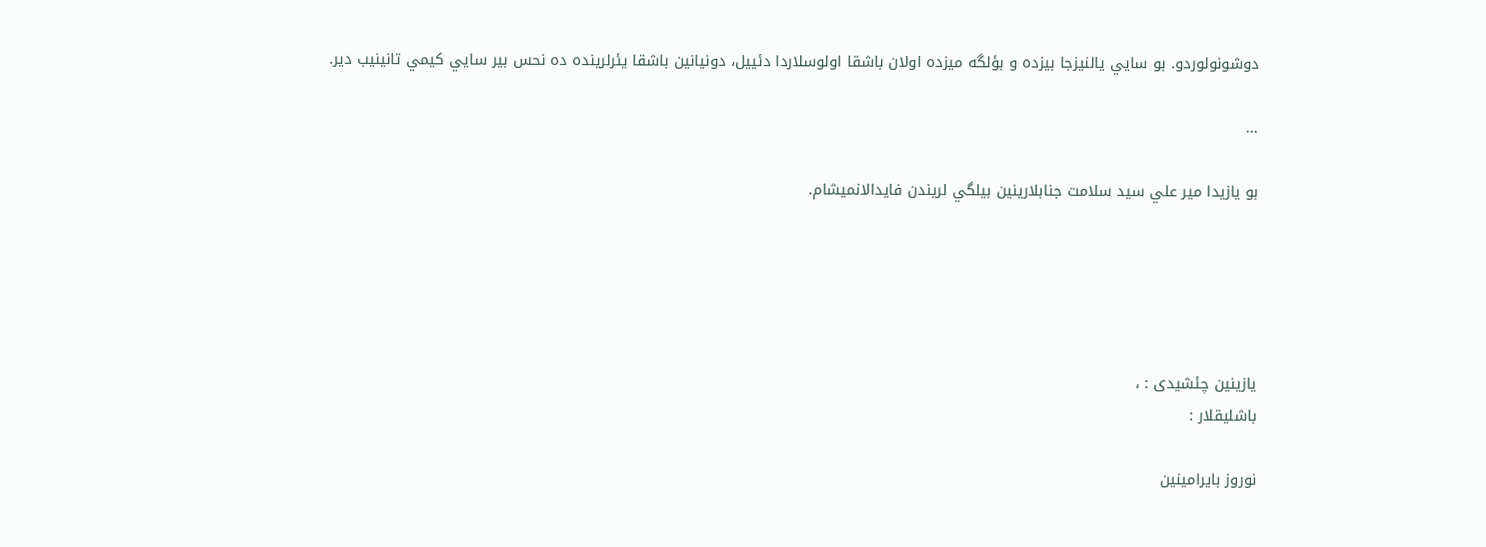دوشونولوردو. بو سايي يالنيزجا بيزده و بؤلگه ميزده اولان باشقا اولوسلاردا دئييل، دونيانين باشقا يئرلرينده ده نحس بير سايي كيمي تانينيب دير.

...

بو يازيدا مير علي سيد سلامت جنابلارينين بيلگي لريندن فايدالانميشام.





یازینین چئشیدی : ،
باشلیقلار :

نوروز بايرامينين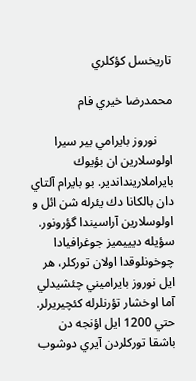تاريخسل كؤكلري

محمدرضا خيري فام

     نوروز بايرامي بير سيرا اولوسلارين ان بؤيوك بايراملارينداندير. بو بايرام آلتاي دان بالكانا دك يئرله شن ائل و اولوسلارين آراسيندا گؤرونور. سؤيله ديييميز جوغرافيادا چوخونلوقدا اولان توركلر، هر ايل نوروز بايراميني چئشيدلي آما اوخشار تؤرنلرله كئچيريرلر. حتي 1200 ايل اؤنجه دن باشقا توركلردن آيري دوشوب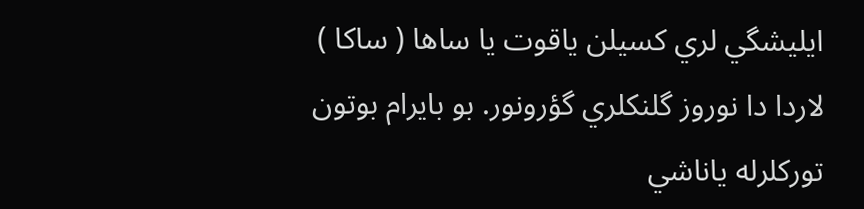ايليشگي لري كسيلن ياقوت يا ساها ( ساكا ) لاردا دا نوروز گلنكلري گؤرونور. بو بايرام بوتون توركلرله ياناشي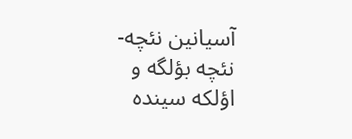آسيانين نئچه- نئچه بؤلگه و اؤلكه سينده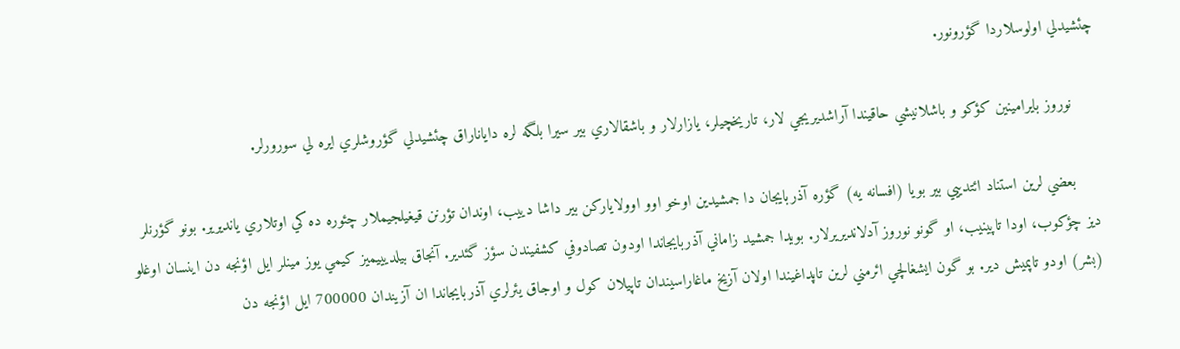چئشيدلي اولوسلاردا گؤرونور.

     نوروز بايرامينين كؤكو و باشلانيشي حاقيندا آراشديريجي لار، تاريخچيلر، يازارلار و باشقالاري بير سيرا بلگه لره داياناراق چئشيدلي گؤروشلري ايره لي سورورلر.

     بعضي لرين استناد ائتدييي بير بويا (افسانه يه) گؤره آذربايجان دا جمشيدين اوخو اوو اوولاياركن بير داشا دييب، اوندان تؤرنن قيغيلجيملار چئوره ده كي اوتلاري يانديرير. بونو گؤرنلر ديز چؤكوب، اودا تاپينيب، او گونو نوروز آدلانديريرلار. بويدا جمشيد زاماني آذربايجاندا اودون تصادوفي كشفيندن سؤز گئدير. آنجاق بيلديييميز كيمي يوز مينلر ايل اؤنجه دن اينسان اوغلو (بشر) اودو تاپميش دير. بو گون ايشغالچي ائرمني لرين تاپداغيندا اولان آزيخ ماغاراسيندان تاپيلان كول و اوجاق يئرلري آذربايجاندا ان آزيندان 700000 ايل اؤنجه دن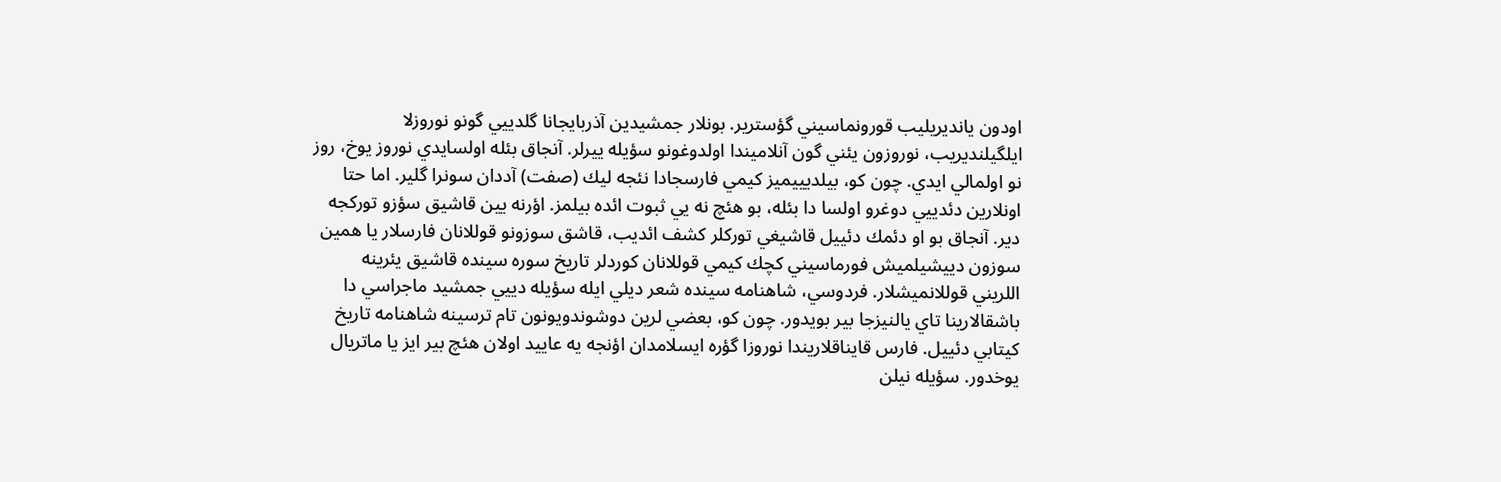اودون يانديريليب قورونماسيني گؤسترير. بونلار جمشيدين آذربايجانا گلدييي گونو نوروزلا ايلگيلنديريب، نوروزون يئني گون آنلاميندا اولدوغونو سؤيله ييرلر. آنجاق بئله اولسايدي نوروز يوخ، روز نو اولمالي ايدي. چون كو، بيلديييميز كيمي فارسجادا نئجه ليك (صفت) آددان سونرا گلير. اما حتا اونلارين دئدييي دوغرو اولسا دا بئله، بو هئچ نه يي ثبوت ائده بيلمز. اؤرنه يين قاشيق سؤزو توركجه دير. آنجاق بو او دئمك دئييل قاشيغي توركلر كشف ائديب، قاشق سوزونو قوللانان فارسلار يا همين سوزون دييشيلميش فورماسيني كچك كيمي قوللانان كوردلر تاريخ سوره سينده قاشيق يئرينه اللريني قوللانميشلار. فردوسي، شاهنامه سينده شعر ديلي ايله سؤيله دييي جمشيد ماجراسي دا باشقالارينا تاي يالنيزجا بير بويدور. چون كو، بعضي لرين دوشوندويونون تام ترسينه شاهنامه تاريخ كيتابي دئييل. فارس قايناقلاريندا نوروزا گؤره ايسلامدان اؤنجه يه عاييد اولان هئچ بير ايز يا ماتريال يوخدور. سؤيله نيلن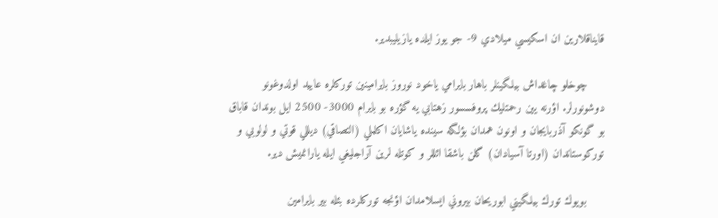قايناقلارين ان اسكيسي ميلادي 9- جو يوز ايلده يازيليبدير.

     چوخلو چاغداش بيلگينلر باهار بايرامي ياخود نوروز بايرامينين توركلره عاييد اولدوغونو دوشونورلر. اؤرنه يين رحمتليك پروفسسور زهتابي يه گؤره بو بايرام 3000- 2500 ايل بوندان قاباق بو گونكو آذربايجان و اونون همدان بؤلگه سينده ياشايان اكلملي (التصاقي) ديللي قوتي و لولوبي و توركوستاندان (اورتا آسيادان) گلن باشقا ائللر و كوتله لرين آراجليغي ايله يارانميش دير.

     بويوك تورك بيلگيني ابوريحان بيروني ايسلامدان اؤنجه توركلرده بئله بير بايرامين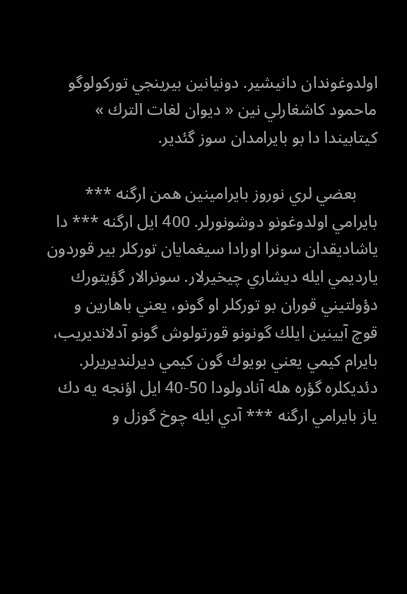اولدوغوندان دانيشير. دونيانين بيرينجي توركولوگو ماحمود كاشغارلي نين « ديوان لغات الترك » كيتابيندا دا بو بايرامدان سوز گئدير.

     بعضي لري نوروز بايرامينين همن ارگنه *** بايرامي اولدوغونو دوشونورلر. 400 ايل ارگنه *** دا ياشاديقدان سونرا اورادا سيغمايان توركلر بير قوردون يارديمي ايله ديشاري چيخيرلار. سونرالار گؤيتورك دؤولتيني قوران بو توركلر او گونو، يعني باهارين و قوچ آيينين ايلك گونونو قورتولوش گونو آدلانديريب، بايرام كيمي يعني بويوك گون كيمي ديرلنديريرلر. دئديكلره گؤره هله آنادولودا 50-40 ايل اؤنجه يه دك ياز بايرامي ارگنه *** آدي ايله چوخ گوزل و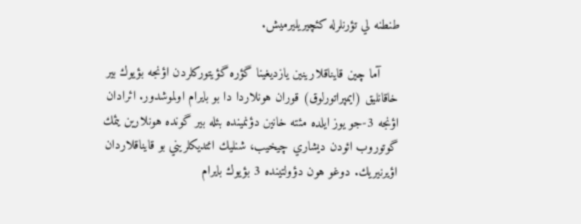طنطنه لي تؤرنلرله كئچيريليرميش.

     آما چين قايناقلارينين يازديغينا گؤره گؤيتوركلردن اؤنجه بؤيوك بير خاقانليق (ايمپراتورلوق) قوران هونلاردا دا بو بايرام اولموشدور. ائرادان اؤنجه 3-جو يوز ايلده مئته خانين دؤنمينده بئله بير گونده هونلارين يئمك گوتوروب ائودن ديشاري چيخيب، شنليك ائتديكلريني بو قايناقلاردان اؤيرنيريك. دوغو هون دؤولتينده 3 بؤيوك بايرام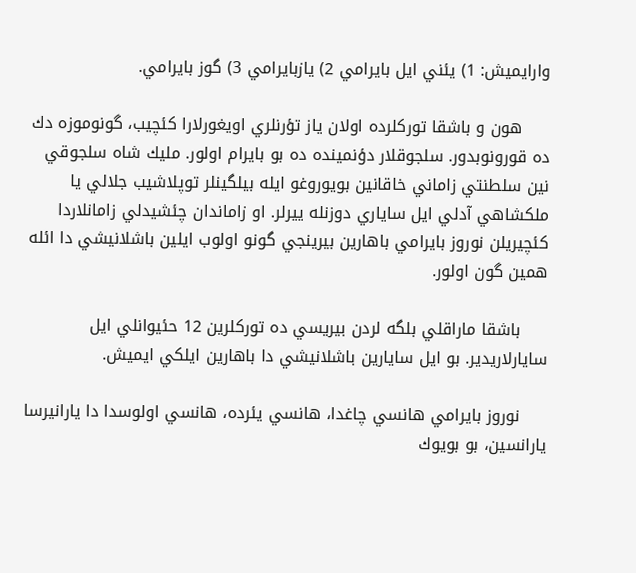وارايميش: 1) يئني ايل بايرامي 2) يازبايرامي 3) گوز بايرامي.

     هون و باشقا توركلرده اولان ياز تؤرنلري اويغورلارا كئچيب، گونوموزه دك ده قورونوبدور. سلجوقلار دؤنمينده ده بو بايرام اولور. مليك شاه سلجوقي نين سلطنتي زاماني خاقانين بويوروغو ايله بيلگينلر توپلاشيب جلالي يا ملكشاهي آدلي ايل ساياري دوزنله ييرلر. او زاماندان چئشيدلي زامانلاردا كئچيريلن نوروز بايرامي باهارين بيرينجي گونو اولوب ايلين باشلانيشي دا ائله همين گون اولور.

     باشقا ماراقلي بلگه لردن بيريسي ده توركلرين 12 حئيوانلي ايل سايارلاريدير. بو ايل سايارين باشلانيشي دا باهارين ايلكي ايميش.

     نوروز بايرامي هانسي چاغدا، هانسي يئرده، هانسي اولوسدا دا يارانيرسا يارانسين، بو بويوك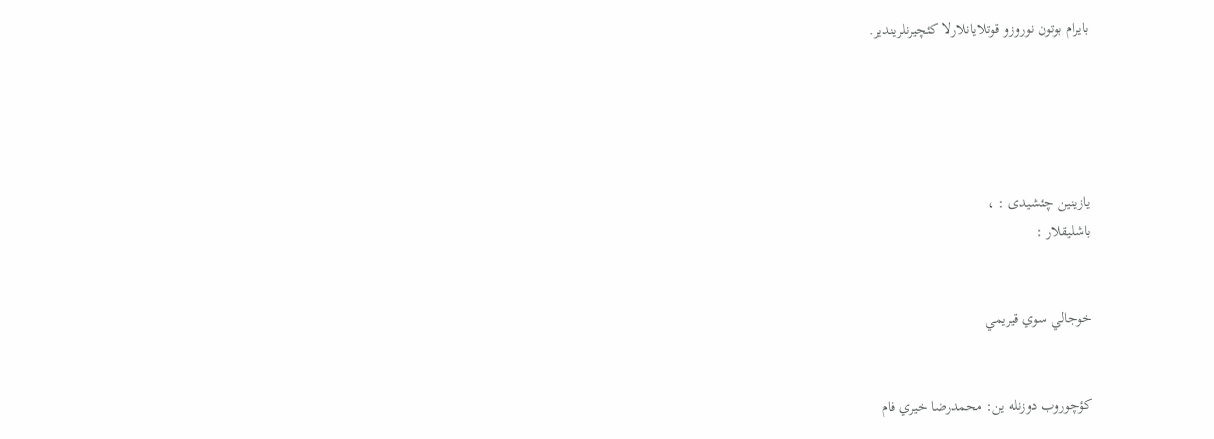بايرام بوتون نوروزو قوتلايانلارلا كئچيرنلريندير.





یازینین چئشیدی : ،
باشلیقلار :


خوجالي سوي قيريمي


كؤچوروب دوزنله ين: محمدرضا خيري فام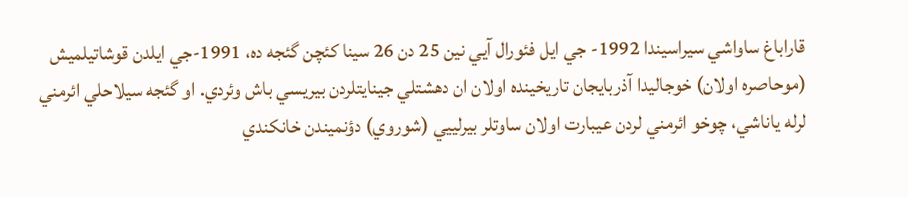قاراباغ ساواشي سيراسيندا 1992- جي ايل فئورال آيي نين 25 دن 26 سينا كئچن گئجه ده، 1991-جي ايلدن قوشاتيلميش (موحاصره اولان) خوجاليدا آذربايجان تاريخينده اولان ان دهشتلي جينايتلردن بيريسي باش وئردي. او گئجه سيلاحلي ائرمني لرله ياناشي، چوخو ائرمني لردن عيبارت اولان ساوتلر بيرلييي (شوروي) دؤنميندن خانكندي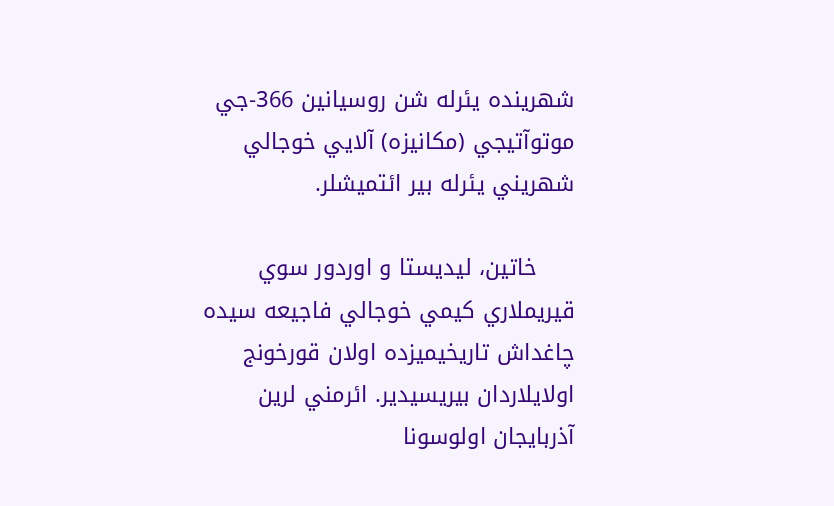شهرينده يئرله شن روسيانين 366-جي موتوآتيجي (مكانيزه) آلايي خوجالي شهريني يئرله بير ائتميشلر.

     خاتين، ليديستا و اوردور سوي قيريملاري كيمي خوجالي فاجيعه سيده  چاغداش تاريخيميزده اولان قورخونج اولايلاردان بيريسيدير. ائرمني لرين آذربايجان اولوسونا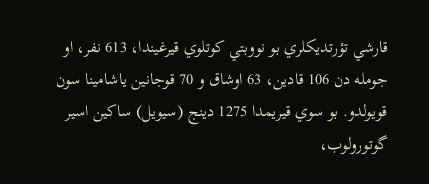قارشي تؤرتديكلري بو نووبتي كوتلوي قيرغيندا، 613 نفر، او جومله دن 106 قادين، 63 اوشاق و 70 قوجانين ياشامينا سون قويولدو. بو سوي قيريمدا 1275 دينج (سيويل) ساكين اسير گوتورولوب،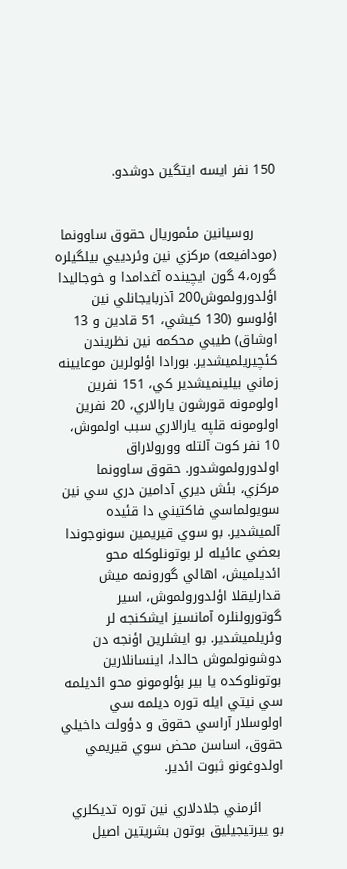150 نفر ايسه ايتگين دوشدو.


     روسيانين مئموريال حقوق ساوونما (مودافيعه) مركزي نين وئردييي بيلگيلره گوره،4 گون ايچينده آغدامدا و خوجاليدا اؤلدورولموش200 آذربايجانلي نين اؤلوسو (130 كيشي، 51 قادين و 13 اوشاق) طيبي محكمه نين نظريندن كئچيريلميشدير. بورادا اؤلولرين موعايينه زماني بيلينميشدير كي، 151 نفرين اولومونه قورشون يارالاري، 20 نفرين اولومونه قلپه يارالاري سبب اولموش، 10 نفر كوت آلتله وورولاراق اولدورولموشدور. حقوق ساوونما مركزي، بئش ديري آدامين دري سي نين سويولماسي فاكتيني دا قئيده آلميشدير. بو سوي قيريمين سونوجوندا بعضي عائيله لر بوتونلوكله محو ائديلميش، اهالي گورونمه ميش قدارليقلا اؤلدورولموش، اسير گوتورولنلره آمانسيز ايشكنجه لر وئريلميشدير. بو ايشلرين اؤنجه دن دوشونولموش حالدا، اينسانلارين بوتونلوكده يا بير بؤلومونو محو ائديلمه سي نيتي ايله توره ديلمه سي اولوسلار آراسي حقوق و دؤولت داخيلي حقوق، اساسن محض سوي قيريمي اولدوغونو ثبوت ائدير.

     ائرمني جلادلاري نين توره تديكلري بو ييرتيجيليق بوتون بشريتين اصيل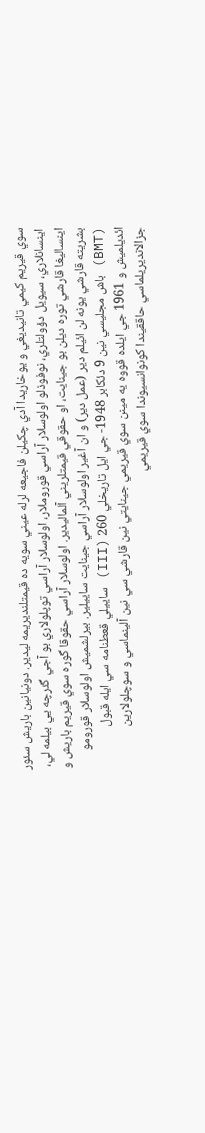سوي قيريم كيمي تانيديغي و يوخاريدا آدي چكيلن فاجيعه لرله عيني سويه ده قيمتلنديريمه ليدير. دونيانين باريش سئور اينسانلاري، سيويل دؤولتلري، نوفوذلو اولوسلار آراسي قوروملار، اولوسلار آراسي توپلولاري بو آجي گئرچه يي بيلمه لي، اينساليغا قارشي توره ديلن بو جينايت، او حقوقي قيمتلريني آلماليدير. اولوسلار آراسي حقوقا گوره سوي قيريم باريش و بشريته قارشي يونه لن ائيلم دير (عمل دير) و ان آغير اولوسلار آراسي جينايت ساييلير. بيرلشميش اولوسلار قورومو (BMT) باش مجليسي نين 9 دئكابر 1948- جي ايل تاريخلي 260 (III) ساييلي قعطنامه سي ايله قبول ائديلميش و 1961 جي ايلده قووه يه مينن سوي قيريمي جينايتي نين قارشي سي نين آلينماسي و سوچلولارين جزالانديريلماسي حاققيندا كونوانسيوندا سوي قيريمي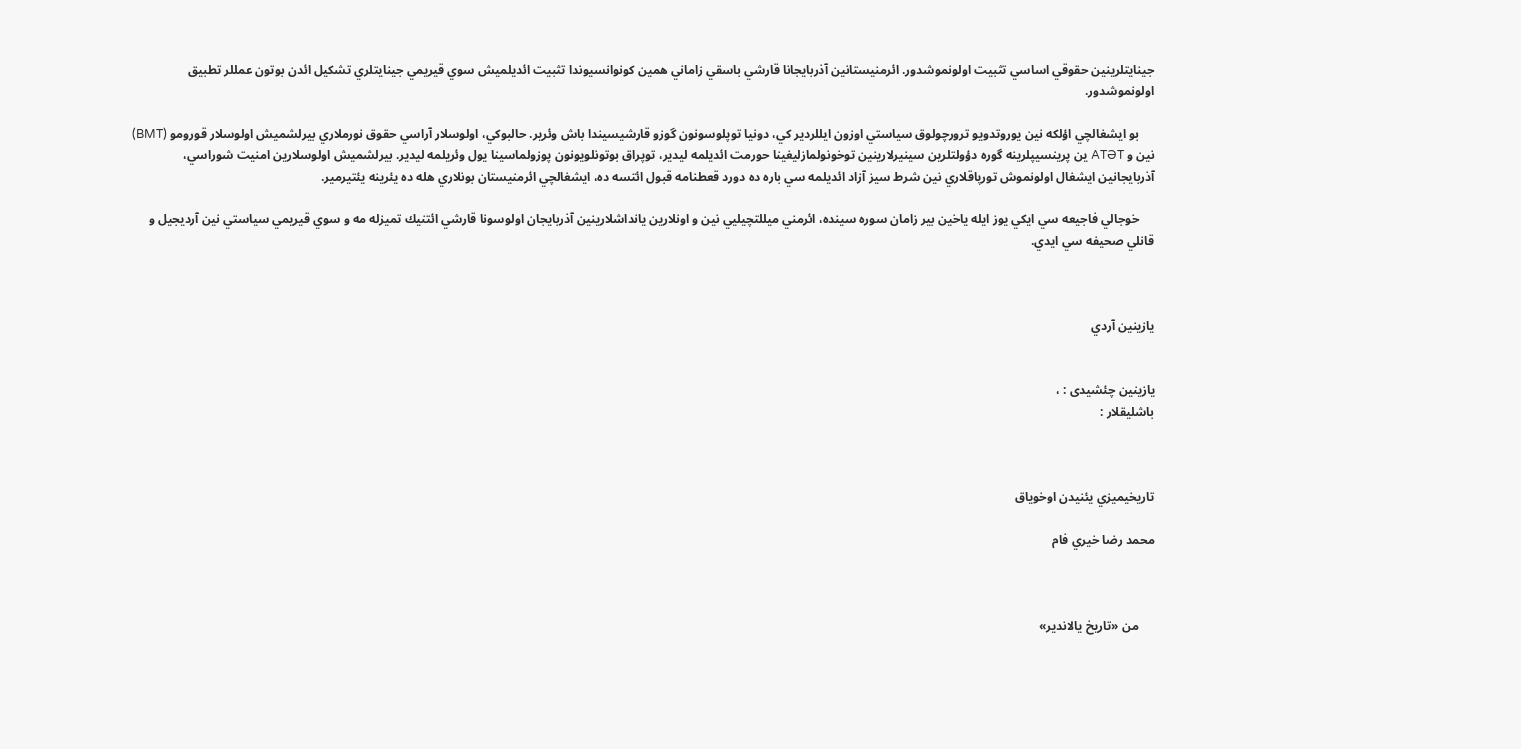جينايتلرينين حقوقي اساسي تثبيت اولونموشدور. ائرمنيستانين آذربايجانا قارشي باسقي زاماني همين كونوانسيوندا تثبيت ائديلميش سوي قيريمي جينايتلري تشكيل ائدن بوتون عمللر تطبيق اولونموشدور.

     بو ايشغالچي اؤلكه نين يوروتدويو ترورچولوق سياستي اوزون ايللردير كي، دونيا توپلوسونون گوزو قارشيسيندا باش وئرير. حالبوكي، اولوسلار آراسي حقوق نورملاري بيرلشميش اولوسلار قورومو (BMT) نين و ATƏT ين پرينسيپلرينه گوره دؤولتلرين سينيرلارينين توخونولمازليغينا حورمت ائديلمه ليدير، توپراق بوتونلويونون پوزولماسينا يول وئريلمه ليدير. بيرلشميش اولوسلارين امنيت شوراسي، آذربايجانين ايشغال اولونموش تورپاقلاري نين شرط سيز آزاد ائديلمه سي باره ده دورد قعطنامه قبول ائتسه ده، ايشغالچي ائرمنيستان بونلاري هله ده يئرينه يئتيرمير.

     خوجالي فاجيعه سي ايكي يوز ايله ياخين بير زامان سوره سينده، ائرمني ميللتچيليي نين و اونلارين يانداشلارينين آذربايجان اولوسونا قارشي ائتنيك تميزله مه و سوي قيريمي سياستي نين آرديجيل و قانلي صحيفه سي ايدي.



يازينين آردي


یازینین چئشیدی : ،
باشلیقلار :



تاريخيميزي يئنيدن اوخوياق

محمد رضا خيري فام



     من «تاريخ يالاندير»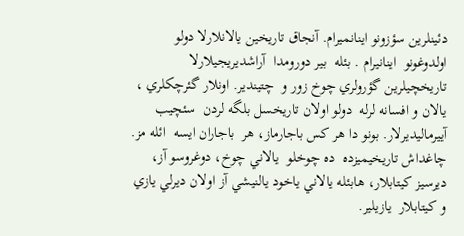دئينلرين سؤزونو اينانميرام. آنجاق تاريخين يالانلارلا دولو  اولدوغونو  اينانيرام . بئله  بير دورومدا  آراشديريجيلارلا  تاريخچيلرين گؤرولري چوخ زور و  چتيندير. اونلار گئرچكلري ، يالان و افسانه لرله  دولو اولان تاريخسل بلگه لردن  سئچيب آييرماليديرلار. بونو دا هر كس باجارماز، هر  باجاران ايسه  ائله مز.  چاغداش تاريخيميزده  ده چوخلو  يالاني چوخ، دوغروسو آز، ديرسيز كيتابلار، هابئله يالاني ياخود يالنيشي آز اولان ديرلي يازي و كيتابلار  يازيلير.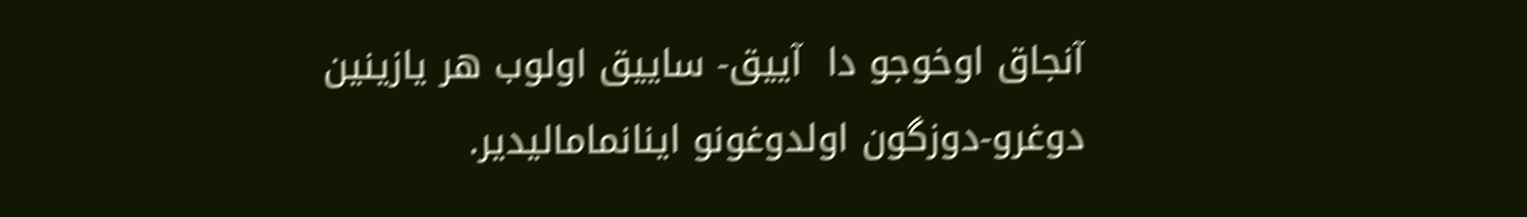آنجاق اوخوجو دا  آييق- ساييق اولوب هر يازينين دوغرو-دوزگون اولدوغونو اينانماماليدير.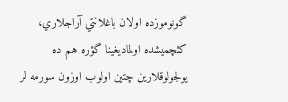گونوموزده اولان باغلانتي آراجلاري، كئچميشده اولماديغينا گؤره هم ده يولجولوقلارين چتين اولوب اوزون سورمه لر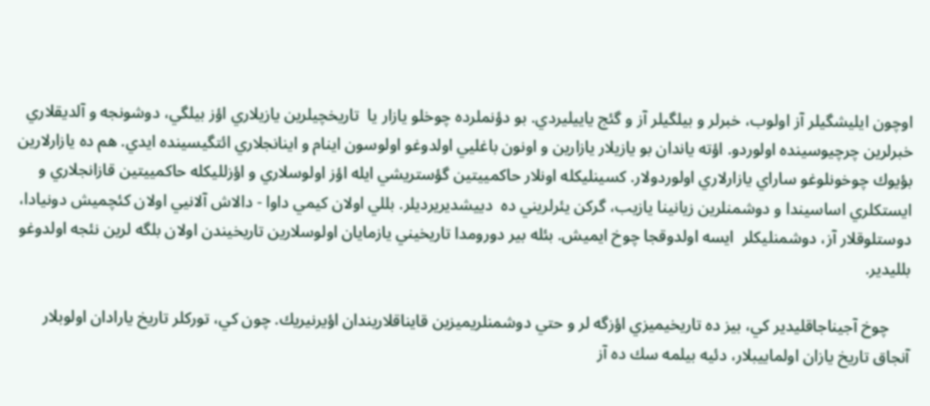اوچون ايليشگيلر آز اولوب، خبرلر و بيلگيلر آز و گئج ياييليردي. بو دؤنملرده چوخلو يازار يا  تاريخچيلرين يازيلاري اؤز بيلگي، دوشونجه و آلديقلاري خبرلرين چرچيوسينده اولوردو. اؤته ياندان بو يازيلار يازارين و اونون باغليي اولدوغو اولوسون اينام و اينانجلاري ائتگيسينده ايدي. هم ده يازارلارين بؤيوك چوخونلوغو ساراي يازارلاري اولوردولار. كسينليكله اونلار حاكمييتين گؤستريشي ايله اؤز اولوسلاري و اؤزلليكله حاكمييتين قازانجلاري و ايستكلري اساسيندا و دوشمنلرين زيانينا يازيب، گركن يئرلريني ده  دييشديريرديلر. بللي اولان كيمي داوا - دالاش آلانيي اولان كئچميش دونيادا، دوستلوقلار آز، دوشمنليكلر  ايسه اولدوقجا چوخ ايميش. بئله بير دورومدا تاريخيني يازمايان اولوسلارين تاريخيندن اولان بلگه لرين نئجه اولدوغو بلليدير.

     چوخ آجيناجاقليدير كي، بيز ده تاريخيميزي اؤزگه لر و حتي دوشمنلريميزين قايناقلاريندان اؤيرنيريك. چون كي، توركلر تاريخ يارادان اولوبلار آنجاق تاريخ يازان اولماييبلار، دئيه بيلمه سك ده آز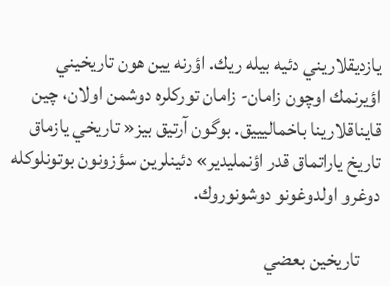يازديقلاريني دئيه بيله ريك. اؤرنه يين هون تاريخيني اؤيرنمك اوچون زامان- زامان توركلره دوشمن اولان، چين قايناقلارينا باخماليييق. بوگون آرتيق بيز« تاريخي يازماق تاريخ ياراتماق قدر اؤنمليدير» دئينلرين سؤزونون بوتونلوكله دوغرو اولدوغونو دوشونوروك.

     تاريخين بعضي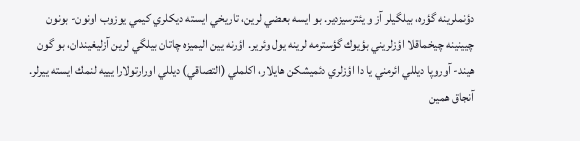دؤنملرينه گؤره، بيلگيلر آز و يئترسيزدير. بو ايسه بعضي لرين، تاريخي ايسته ديكلري كيمي يوزوب اونون- بونون چيينينه چيخماقلا اؤزلريني بؤيوك گؤسترمه لرينه يول وئرير. اؤرنه يين اليميزه چاتان بيلگي لرين آزليغيندان، بو گون هيند- آوروپا ديللي ائرمني يا دا اؤزلري دئميشكن هايلار، اكلملي (التصاقي) ديللي اورارتولارا يييه لنمك ايسته ييرلر. آنجاق همين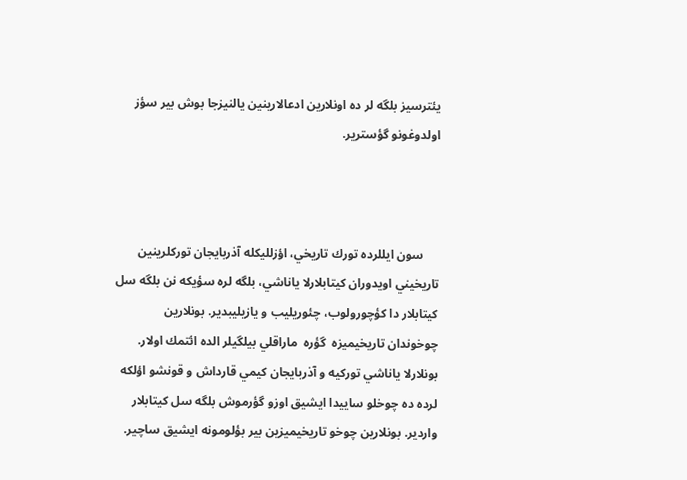يئترسيز بلگه لر ده اونلارين ادعالارينين يالنيزجا بوش بير سؤز اولدوغونو گؤسترير.



     سون ايللرده تورك تاريخي، اؤزلليكله آذربايجان توركلرينين تاريخيني اويدوران كيتابلارلا ياناشي، بلگه لره سؤيكه نن بلگه سل كيتابلار دا كؤچورولوب، چئوريليب و يازيليبدير. بونلارين چوخوندان تاريخيميزه  گؤره  ماراقلي بيلگيلر الده ائتمك اولار. بونلارلا ياناشي توركيه و آذربايجان كيمي قارداش و قونشو اؤلكه لرده ده چوخلو ساييدا ايشيق اوزو گؤرموش بلگه سل كيتابلار واردير. بونلارين چوخو تاريخيميزين بير بؤلومونه ايشيق ساچير.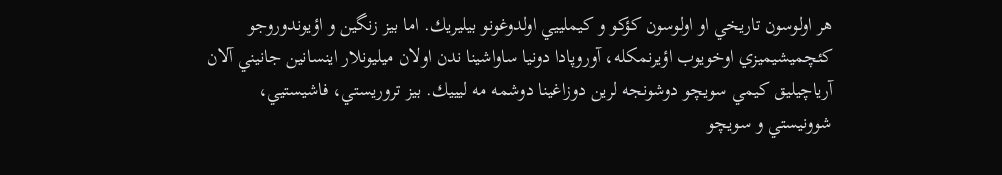هر اولوسون تاريخي او اولوسون كؤكو و كيملييي اولدوغونو بيليريك. اما بيز زنگين و اؤيوندوروجو كئچميشيميزي اوخويوب اؤيرنمكله، آوروپادا دونيا ساواشينا ندن اولان ميليونلار اينسانين جانيني آلان آرياچيليق كيمي سويچو دوشونجه لرين دوزاغينا دوشمه مه ليييك. بيز تروريستي، فاشيستيي، شوونيستي و سويچو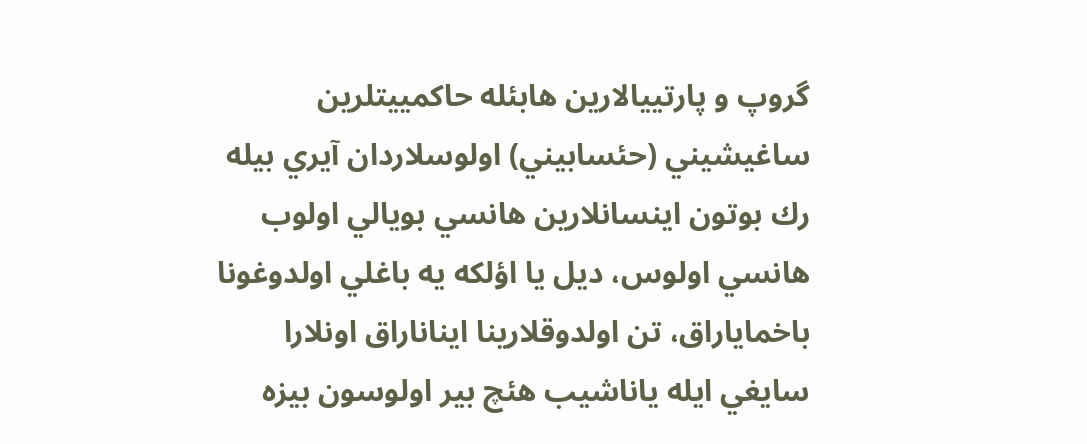گروپ و پارتييالارين هابئله حاكمييتلرين ساغيشيني (حئسابيني) اولوسلاردان آيري بيله رك بوتون اينسانلارين هانسي بويالي اولوب هانسي اولوس، ديل يا اؤلكه يه باغلي اولدوغونا باخماياراق، تن اولدوقلارينا ايناناراق اونلارا سايغي ايله ياناشيب هئچ بير اولوسون بيزه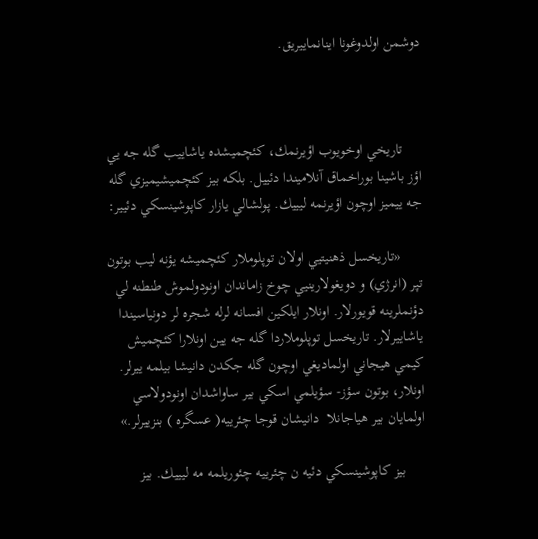دوشمن اولدوغونا اينانماييريق.



     تاريخي اوخويوب اؤيرنمك، كئچميشده ياشاييب گله جه يي اؤز باشينا بوراخماق آنلاميندا دئييل. بلكه بيز كئچميشيميزي گله جه ييميز اوچون اؤيرنمه ليييك. پولشالي يازار كاپوشينسكي دئيير:

      «تاريخسل ذهنيتيي اولان توپلوملار كئچميشه يؤنه ليب بوتون تپر (انرژي) و دويغولارينيي چوخ زاماندان اونودولموش طنطنه لي دؤنملرينه قويورلار. اونلار ايلكين افسانه لرله شجره لر دونياسيندا ياشاييرلار. تاريخسل توپلوملاردا گله جه يين اونلارا كئچميش كيمي هيجاني اولماديغي اوچون گله جكدن دانيشا بيلمه ييرلر. اونلار، بوتون سؤز- سؤيلمي اسكي بير ساواشدان اونودولاسي اولمايان بير هياجانلا  دانيشان قوجا چئرييه( عسگره ) بنزييرلر.»

     بيز كاپوشينسكي دئيه ن چئرييه چئوريلمه مه ليييك. بيز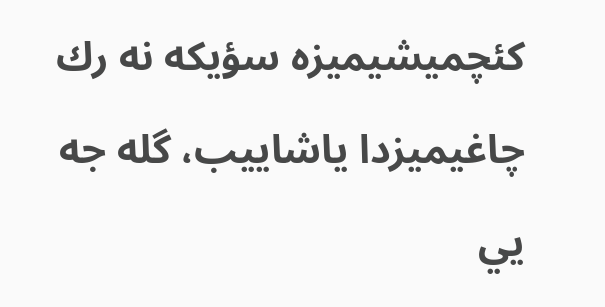كئچميشيميزه سؤيكه نه رك چاغيميزدا ياشاييب، گله جه يي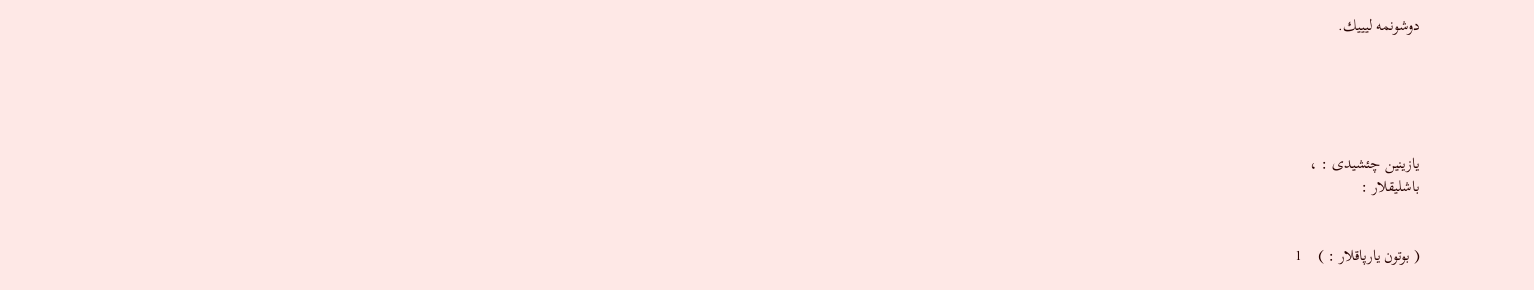دوشونمه ليييك.





یازینین چئشیدی : ،
باشلیقلار :


( بوتون یارپاقلار : )    1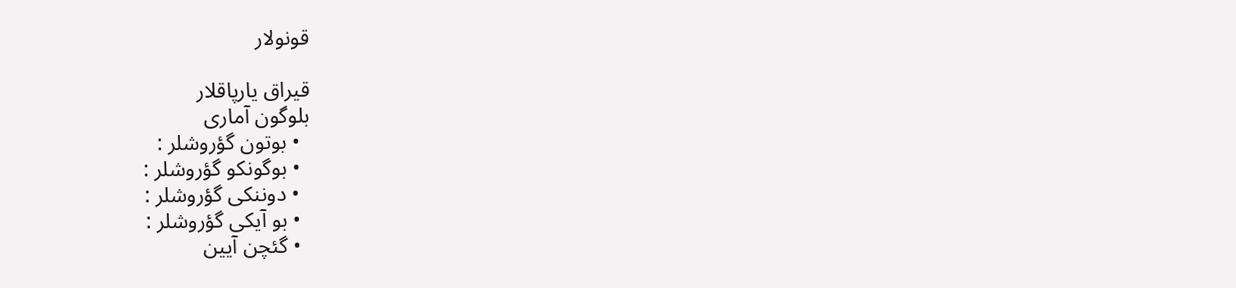قونولار

قیراق یارپاقلار
بلوگون آماری
  • بوتون گؤروشلر :
  • بوگونکو گؤروشلر :
  • دوننکی گؤروشلر :
  • بو آیکی گؤروشلر :
  • گئچن آیین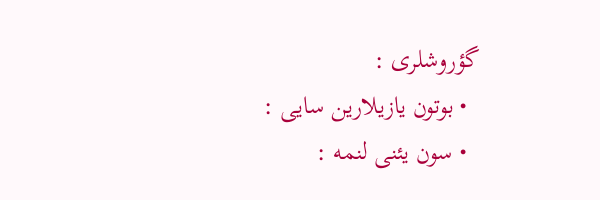گؤروشلری :
  • بوتون یازیلارین سایی :
  • سون یئنی لنمه :